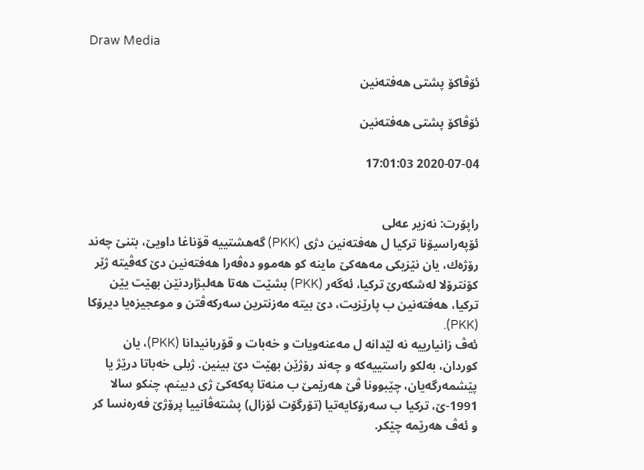Draw Media

ئۆڤاكۆ پشتی هه‌فته‌نین

ئۆڤاكۆ پشتی هه‌فته‌نین

2020-07-04 17:01:03


راپۆرت: نەزیر عەلی
ئۆپه‌راسیۆنا تركیا ل هه‌فته‌نین دژی (PKK) گه‌هشتییه‌ قۆناغا داویێ، بتنێ چه‌ند رۆژه‌ك، یان نێزیكی مه‌هه‌كێ ماینه كو هه‌موو ده‌ڤه‌را‌ هه‌فته‌نین دێ كه‌ڤیته‌ ژێر كۆنترۆلا له‌شكه‌رێ تركیا، ئه‌گه‌ر (PKK) بشێت هه‌تا هه‌لبژاردنێن بهێت یێن تركیا، هه‌فته‌نین ب پارێزیت، دێ بیته‌ مه‌زنترین سه‌ركه‌ڤتن و موعجیزه‌یا دیرۆكا (PKK).
ئه‌ڤ زانیارییه‌ نه‌ لێدانه‌ ل مه‌عنه‌ویات و خه‌بات و قۆربانیدانا (PKK)، یان كوردان، به‌لكو راستییه‌كه‌ و چه‌ند رۆژێن بهێت دێ بینین. ژبلی خه‌باتا درێژ یا پێشمه‌رگه‌یان، چێبوونا ڤێ هه‌رێمێ ب منه‌تا په‌كه‌كێ ژی دبینم، چنكو سالا 1991-ێ، تركیا ب سه‌رۆكایه‌تیا (تۆرگۆت ئۆزال) پشته‌ڤانییا پرۆژێ فه‌رەنسا كر و ئه‌ڤ هه‌رێمه‌ چێكر.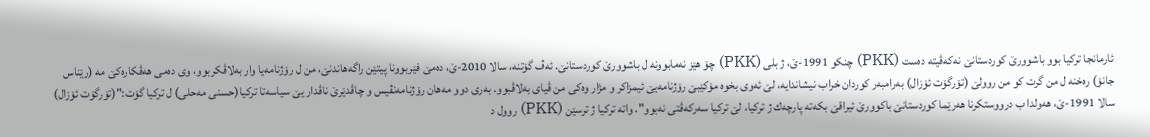ئارمانجا تركیا بوو باشوورێ كوردستانێ نه‌كه‌ڤیته‌ ده‌ست (PKK) چنكو 1991-ێ، ژ بلی (PKK) چۆ هێز نه‌مابوونه‌ ل باشوورێ كوردستانێ. ئه‌ڤ گۆتنه‌، سالا 2010-ێ، ده‌مێ فێربوونا پیتێن راگه‌هاندنێ، من ل رۆژنامه‌یا وار به‌لاڤكربوو، وی ده‌می هه‌ڤكاره‌كێ مه‌ (رێناس جانۆ) ره‌خنه‌ ل من گرت كو من روولێ (تۆرگۆت ئۆزال) به‌رامبه‌ر كوردان خراب نیشاندایه‌، لێ ئه‌وی بخوه‌ مۆكێبێ رۆژنامه‌یێ ئیمزاكر و مژار وه‌كی من ڤیای به‌لاڤبوو. به‌ری دوو مه‌هان رۆژنامه‌نڤیس و چاڤدێرێ ناڤدار یێ سیاسه‌تا تركیا(حسنی مه‌حلی) ل تركیا گۆت:"(تۆرگۆت ئۆزال) سالا 1991-ێ، هه‌ولدا ب درووستكرنا هه‌رێما كوردستانێ باكوورێ ئیراقێ بكه‌ته‌ پارچه‌ك ژ تركیا، لێ تركیا سه‌ركه‌ڤتی نه‌بوو". واته‌ تركیا ژ ترسێن (PKK) روول د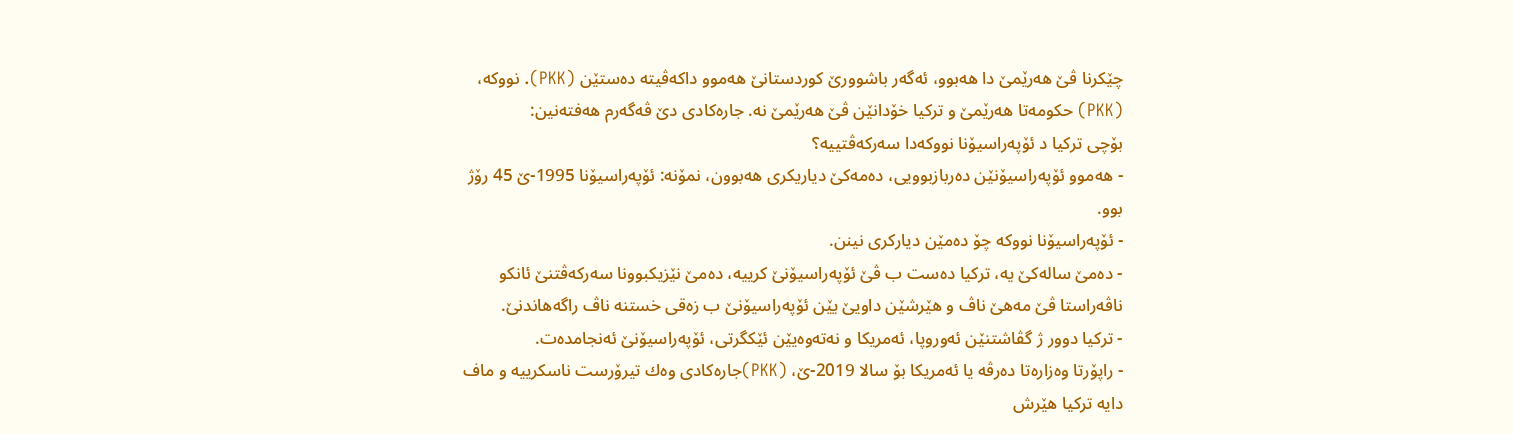چێكرنا ڤێ هه‌رێمێ دا‌ هه‌بوو، ئه‌گه‌ر باشوورێ كوردستانێ هه‌موو داكه‌ڤیته‌ ده‌ستێن (PKK). نووكه‌، (PKK) حكومه‌تا هه‌رێمێ و تركیا خۆدانێن ڤێ هه‌رێمێ نه‌. جاره‌كادی دێ ڤه‌گه‌رم هه‌فته‌نین:
بۆچی تركیا د ئۆپه‌راسیۆنا نووكه‌دا سه‌ركه‌ڤتییه‌؟
- هه‌موو ئۆپه‌راسیۆنێن ده‌ر‌بازبوویی، ده‌مه‌كێ دیاریكری هه‌بوون، نمۆنه‌: ئۆپه‌راسیۆنا 1995-ێ 45 رۆژ بوو.
- ئۆپه‌راسیۆنا نووكه‌ چۆ ده‌مێن دیاركری نینن.
- ده‌مێ ساله‌كێ یه‌، تركیا ده‌ست ب ڤێ ئۆپه‌راسیۆنێ كرییه‌، ده‌مێ نێزیكبوونا سه‌ركه‌ڤتنێ ئانكو ناڤه‌راستا ڤێ مه‌هێ ناڤ و هێرشێن داویێ یێن ئۆپه‌راسیۆنێ ب زه‌قی خستنه‌ ناڤ راگه‌هاندنێ.
- تركیا دوور ژ گڤاشتنێن ئه‌وروپا، ئه‌مریكا و نه‌ته‌وه‌یێن ئێكگرتی، ئۆپه‌راسیۆنێ ئه‌نجامده‌ت.
- راپۆرتا وه‌زاره‌تا ده‌رڤه‌ یا ئه‌مریكا بۆ سالا 2019-ێ، (PKK)جاره‌كادی وه‌ك تیرۆرست ناسكرییه‌ و ماف دایه‌ تركیا هێرش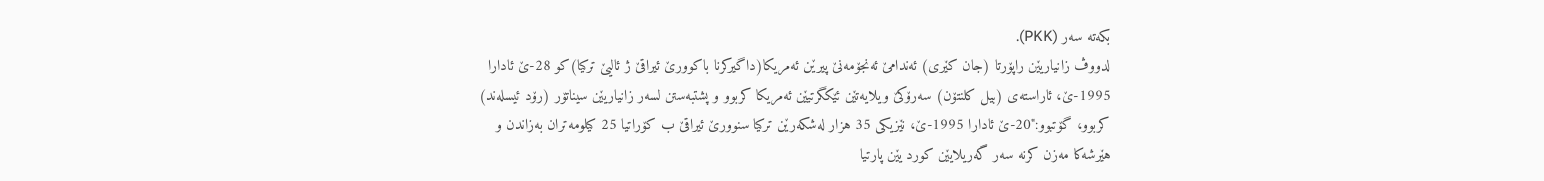بكه‌ته‌ سه‌ر (PKK).
لدووڤ زانیاریێن راپۆرتا (جان كێری) ئه‌ندامێ ئه‌نجۆمه‌نێ پیرێن ئه‌مریكا(داگیركرنا باكوورێ ئیراقێ ژ ئالیێ تركیا)كو 28-ێ ئادارا 1995-ێ، ئاراسته‌ی (بیل كلنتۆن) سه‌رۆكێ ویلایه‌تێن ئێكگرتیێن ئه‌مریكا كربوو و پشتبه‌ستن لسه‌ر زانیاریێن سیناتۆر (رۆد ئیسله‌ند) كربوو، گۆتبوو:"20-ێ ئادارا 1995-ێ، نێزیكی 35 هزار له‌شكه‌رێن تركیا سنوورێ ئیراقێ ب كۆراتیا 25 كیلومه‌تران به‌زاندن و هێرشه‌كا مه‌زن كرنه‌ سه‌ر گه‌ریلایێن كورد یێن پارتیا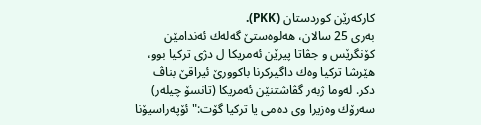كاركه‌رێن كوردستان (PKK).
به‌ری 25 سالان، هه‌لوه‌ستێ گه‌له‌ك ئه‌ندامێن كۆنگرێس و جڤاتا پیرێن ئه‌مریكا ل دژی تركیا بوو، هێرشا تركیا وه‌ك داگیركرنا باكوورێ ئیراقێ بناڤ دكر. له‌وما ژبه‌ر گڤاشتنێن ئه‌مریكا (تانسۆ چیله‌ر) سه‌رۆك وه‌زیرا وی ده‌می یا تركیا گۆت:"ئۆپه‌راسیۆنا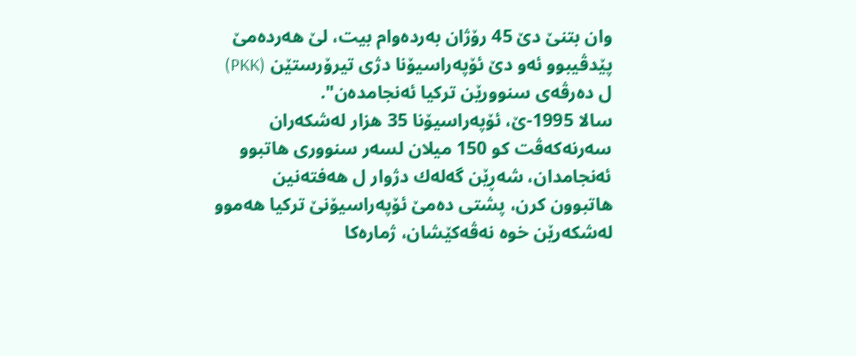وان بتنێ دێ 45 رۆژان به‌رده‌وام بیت، لێ هه‌رده‌مێ پێدڤیبوو ئه‌و دێ ئۆپه‌راسیۆنا دژی تیرۆرستێن (PKK) ل ده‌رڤه‌ی سنوورێن تركیا ئه‌نجامده‌ن".
سالا 1995-ێ، ئۆپه‌راسیۆنا 35 هزار له‌شكه‌ران سه‌رنه‌كه‌ڤت كو 150 میلان لسه‌ر سنووری هاتبوو ئه‌نجامدان، شه‌ڕێن گه‌له‌ك دژوار ل هه‌فته‌نین هاتبوون كرن، پشتی ده‌مێ ئۆپه‌راسیۆنێ تركیا هه‌موو له‌شكه‌رێن خوه‌ نه‌ڤه‌كێشان، ژماره‌كا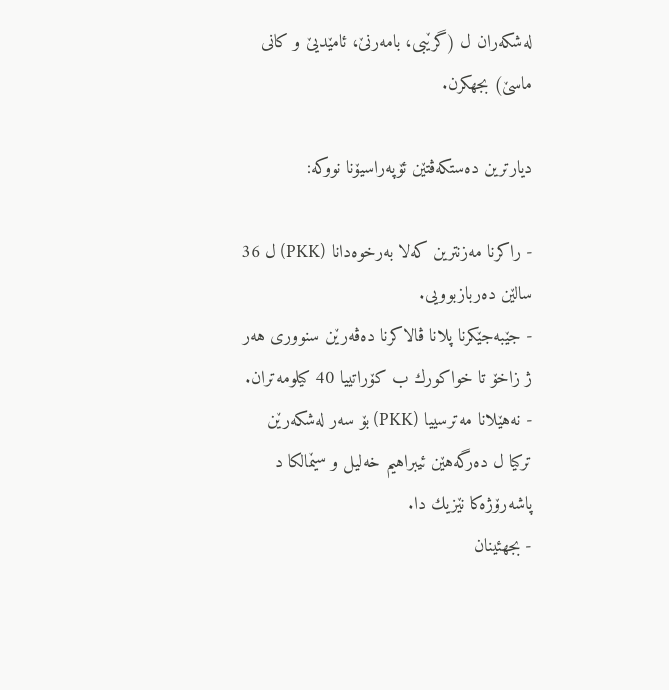له‌شكه‌ران ل (گرێبی، بامه‌رنێ، ئامێدیێ و كانی ماسێ) بجهكرن.

دیارترین ده‌ستكه‌ڤتێن ئۆپه‌راسیۆنا نووكه‌:

- راكرنا مه‌زنترین كه‌لا به‌رخوه‌دانا (PKK) ل 36 سالێن ده‌ربازبوویی.
- جێبه‌جێكرنا پلانا ڤالاكرنا ده‌ڤه‌رێن سنووری هه‌ر ژ زاخۆ تا خواكورك ب كۆراتییا 40 كیلومه‌تران.
- نه‌هێلانا مه‌ترسییا (PKK) بۆ سه‌ر له‌شكه‌رێن تركیا ل ده‌رگه‌هێن ئیبراهیم خه‌لیل و سێمالكا د پاشه‌رۆژه‌كا نێزیك دا.
- بجهئینان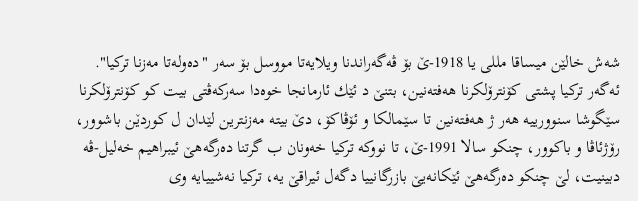شه‌ش خالێن میساقا مللی یا 1918-ێ بۆ ڤه‌گه‌راندنا ویلایه‌تا مووسل بۆ سه‌ر "ده‌وله‌تا مه‌زنا تركیا".
ئه‌گه‌ر تركیا پشتی كۆنترۆلكرنا هه‌فته‌نین، بتنێ د ئێك ئارمانجا خوه‌دا سه‌ركه‌ڤتی بیت كو كۆنترۆلكرنا سێگوشا سنوورییه‌ هه‌ر ژ هه‌فته‌نین تا سێمالكا و ئۆڤاكۆ، دێ بیته‌ مه‌زنترین لێدان ل كوردێن باشوور، رۆژئاڤا و باكوور، چنكو سالا 1991-ێ، تا نووكه‌ تركیا خه‌ونان ب گرتنا ده‌رگه‌هێ ئیبراهیم خه‌لیل‌-ڤه‌ دبینیت، لێ چنكو ده‌رگه‌هێ ئێكانه‌یێ بازرگانییا دگه‌ل ئیراقێ یه،‌ تركیا نه‌شییایه‌ وی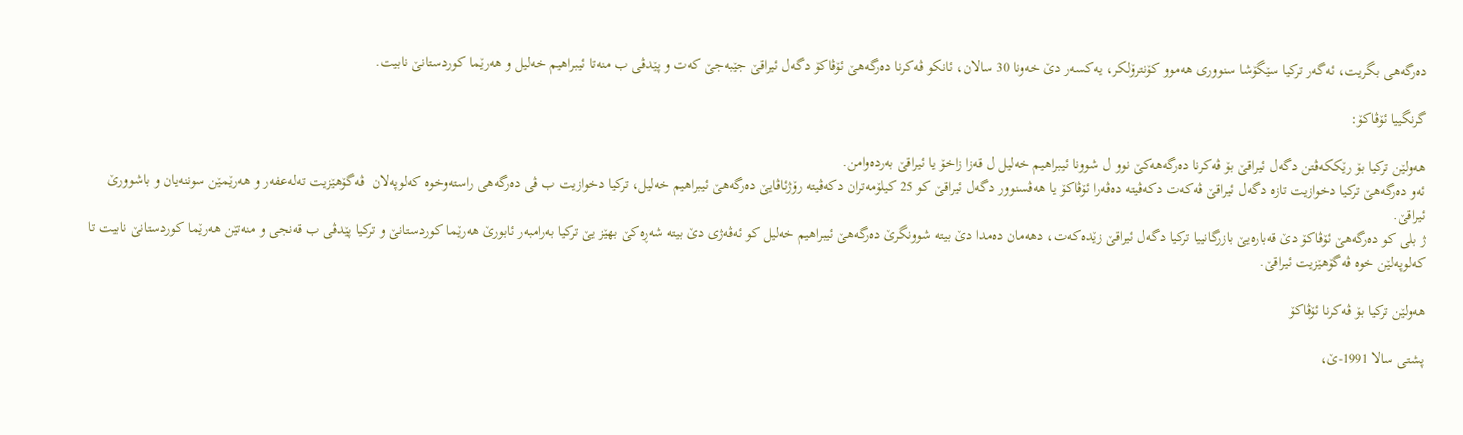ده‌رگه‌هی بگریت، ئه‌گه‌ر تركیا سێگۆشا سنووری هه‌موو كۆنترۆلكر، یه‌كسه‌ر دێ خه‌ونا 30 سالان، ئانكو ڤه‌كرنا ده‌رگه‌هێ ئۆڤاكۆ دگه‌ل ئیراقێ جێبه‌جێ كه‌ت و پێدڤی ب منه‌تا ئیبراهیم خه‌لیل و هه‌رێما كوردستانێ نابیت.

گرنگییا ئۆڤاكۆ:

هه‌ولێن تركیا بۆ رێككه‌ڤتن دگه‌ل ئیراقێ بۆ ڤه‌كرنا ده‌رگەهەكێ نوو ل شوونا ئیبراهیم خه‌لیل ل قه‌زا زاخۆ یا ئیراقێ به‌رده‌وامن.
ئه‌و ده‌رگەهێ تركیا دخوازیت تازه‌ دگه‌ل ئیراقێ ڤه‌كه‌ت دكه‌ڤیته‌ ده‌ڤه‌را ئۆڤاكۆ‌ یا هه‌ڤسنوور دگه‌ل ئیراقێ كو 25 كیلۆمه‌تران دكه‌ڤیته‌ رۆژئاڤایێ ده‌رگه‌هێ ئیبراهیم خه‌لیل، تركیا دخوازیت ب ڤی ده‌رگەهی راسته‌وخوه‌ كه‌لوپه‌لان ‌ ڤه‌گۆهێزیت ته‌له‌عفه‌ر و هه‌رێمێن سوننه‌یان و باشوورێ ئیراقێ.
ژ بلی كو ده‌رگەهێ ئۆڤاكۆ دێ قه‌باره‌یێ بازرگانییا تركیا دگه‌ل ئیراقێ زێده‌كه‌ت، دهه‌مان ده‌مدا دێ بیته‌ شوونگرێ ده‌ر‌گەهێ ئیبراهیم خه‌لیل كو ئه‌ڤه‌ژی دێ بیته‌ شه‌ڕه‌كێ بهێز یێ تركیا به‌رامبه‌ر ئابورێ هه‌رێما كوردستانێ و تركیا پێدڤی ب قه‌نجی و منه‌تێن هه‌رێما كوردستانێ نابیت تا كه‌لوپه‌لێن خوه‌ ڤه‌گۆهێزیت ئیراقێ.

هه‌ولێن تركیا بۆ ڤه‌كرنا ئۆڤاكۆ

پشتی سالا 1991-ێ،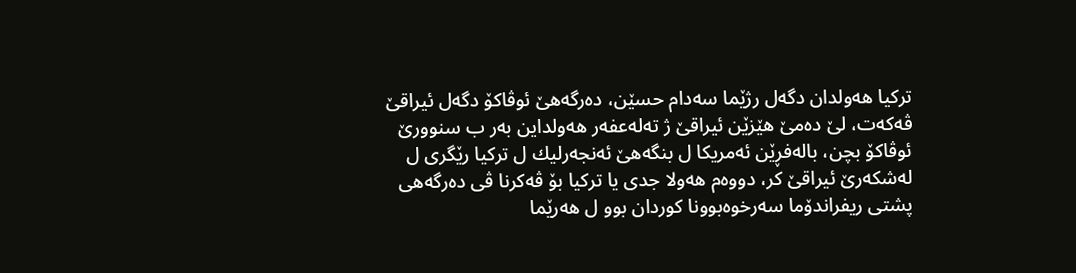تركیا هه‌ولدان دگه‌ل رژێما سه‌دام حسێن، ده‌رگه‌هێ ئوڤاكۆ دگه‌ل ئیراقێ ڤه‌كه‌ت، لێ ده‌مێ هێزێن ئیراقێ ژ ته‌له‌عفه‌ر هه‌ولداین به‌ر ب سنوورێ ئوڤاكۆ بچن، باله‌فڕێن ئه‌مریكا ل بنگه‌هێ ئه‌نجه‌رلیك ل تركیا رێگری ل له‌شكه‌رێ ئیراقێ كر، دووه‌م هه‌ولا جدی یا تركیا بۆ ڤه‌كرنا ڤی ده‌رگەهی پشتی ریفراندۆما سه‌رخوه‌بوونا كوردان بوو ل هه‌رێما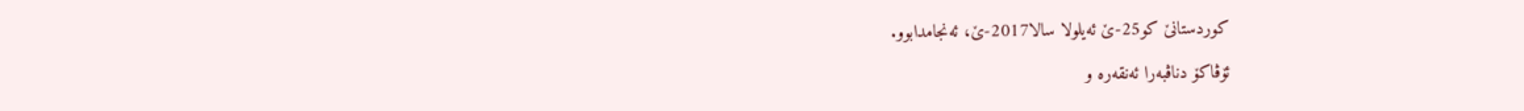كوردستانێ كو25-ێ ئه‌یلولا سالا2017-ێ، ئه‌نجامدابوو.

ئۆڤاكۆ دناڤبه‌را ئه‌نقه‌ره‌ و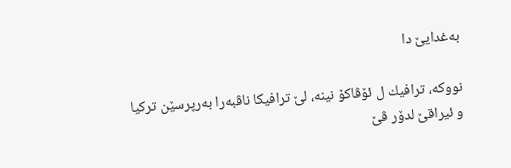به‌غدایێ دا

نووكه،‌ ترافیك ل ئۆڤاكۆ نینه‌، لێ ترافیكا ناڤبه‌را به‌رپرسێن تركیا و ئیراقێ لدۆر ڤێ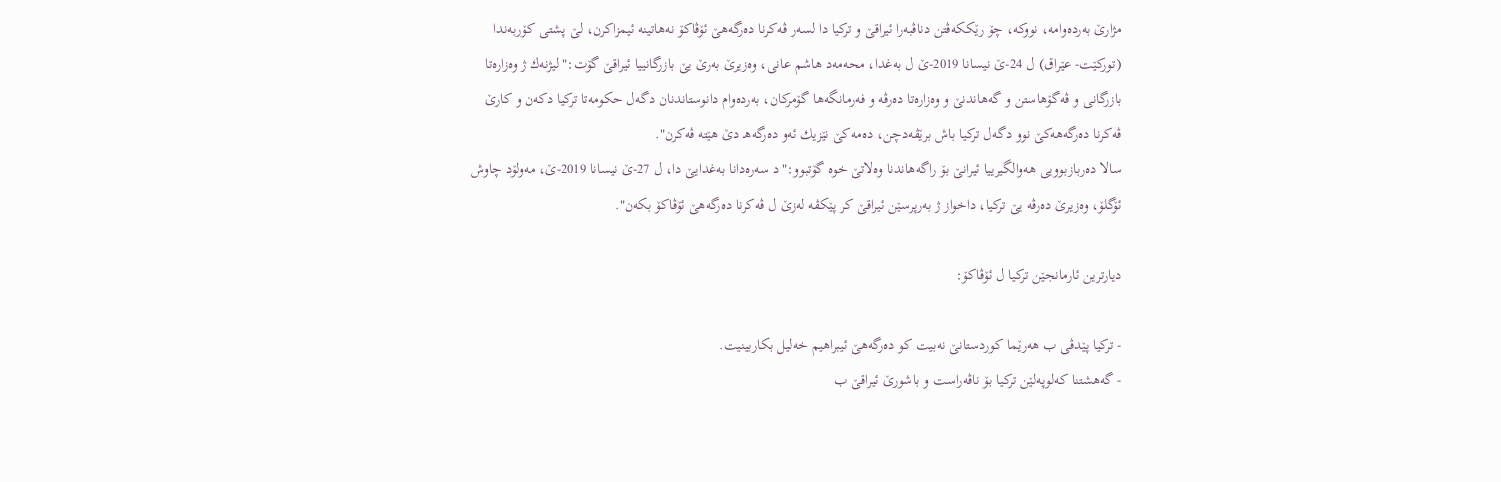مژارێ به‌رده‌وامه‌، نووكه‌، چۆ رێككه‌ڤتن دناڤبه‌را ئیراقێ و تركیا دا لسه‌ر ڤه‌كرنا ده‌رگەهێ ئۆڤاكۆ نه‌هاتینه‌ ئیمزاكرن، لێ پشتی كۆربه‌ندا (توركێت- عێراق) ل 24-ێ نیسانا 2019-ێ‌ ل به‌غدا، محه‌مه‌د هاشم عانی، وه‌زیرێ به‌رێ یێ بازرگانییا ئیراقێ گۆت:"لیژنه‌ك ژ وه‌زاره‌تا بازرگانی و ڤه‌گۆهاستن و گه‌هاندنێ و وه‌زاره‌تا ده‌ر‌ڤه‌ و فه‌رمانگه‌ها گۆمركان، به‌رده‌وام دانوستاندنان دگه‌ل حكومه‌تا تركیا دكه‌ن و كارێ ڤه‌كرنا ده‌رگەهەكێ نوو دگه‌ل تركیا باش برێڤه‌دچن، ده‌مه‌كێ نێزیك ئه‌و ده‌رگەهـ دێ هێته‌ ڤه‌كرن".
سالا ده‌ربازبوویی هه‌والگیرییا ئیرانێ بۆ راگه‌هاندنا وه‌لاتێ خوه‌ گۆتبوو:"د سه‌ره‌دانا به‌غدایێ دا، ل 27-ێ نیسانا 2019-ێ، مه‌ولۆد چاوش ئۆگلۆ، وه‌زیرێ ده‌رڤه‌ یێ تركیا، داخواز ژ به‌رپرسێن ئیراقێ كر پێكڤه‌ له‌زێ ل ڤه‌كرنا ده‌رگەهێ ئۆڤاكۆ بكه‌ن".

دیارترین ئارمانجێن تركیا ل ئۆڤاكۆ:

- تركیا پێدڤی ب هه‌رێما كوردستانێ نه‌بیت كو ده‌رگه‌هێ ئیبراهیم خه‌لیل بكاربینیت.
- گه‌هشتنا كه‌لوپه‌لێن تركیا بۆ ناڤه‌راست و باشورێ ئیراقێ ب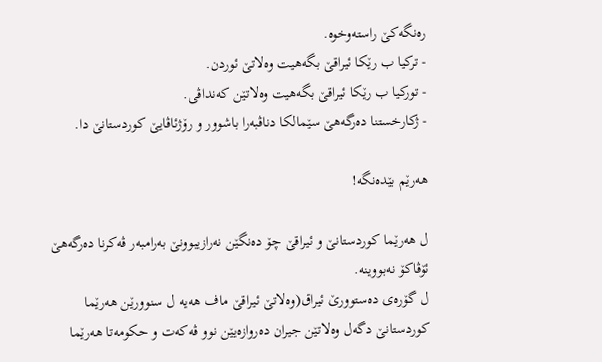ره‌نگه‌كێ راسته‌وخوه‌.
- تركیا ب رێكا ئیراقێ بگه‌هیت وه‌لاتێ ئوردن.
- توركیا ب رێكا ئیراقێ بگه‌هیت وه‌لاتێن كه‌نداڤی.
- ژكارخستنا ده‌رگه‌هێ سێمالكا دناڤبه‌را باشوور و رۆژئاڤایێ كوردستانێ دا.

هه‌رێم بێده‌نگه‌!

ل هه‌رێما كوردستانێ و ئیراقێ چۆ ده‌نگێن نه‌رازیبوونێ به‌رامبه‌ر ڤه‌كرنا ده‌رگه‌هێ ئۆڤاكۆ نه‌بووینه.
ل گۆره‌ی ده‌ستوورێ ئیراق(وه‌لاتێ ئیراقێ ماف هه‌یه‌ ل سنوورێن هه‌رێما كوردستانێ دگه‌ل وه‌لاتێن جیران ده‌روازه‌یێن نوو ڤه‌كه‌ت و حكومه‌تا هه‌رێما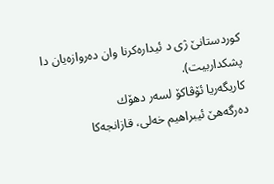كوردستانێ ژی د ئیداره‌كرنا وان ده‌روازه‌یان دا پشكداربیت).
كاریگه‌ریا ئۆڤاكۆ لسه‌ر دهۆك
ده‌رگه‌هێ ئیبراهیم خه‌لی، قازانجه‌كا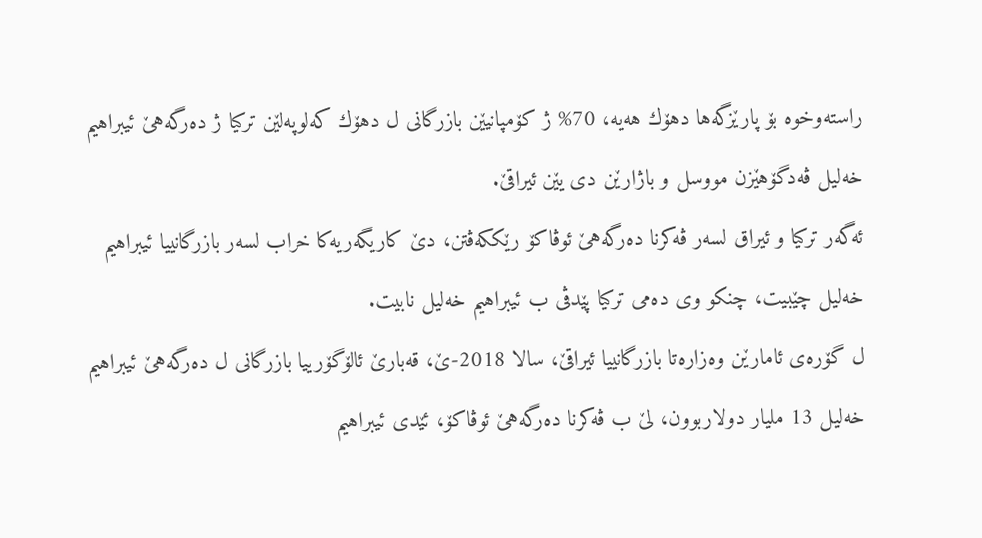راسته‌وخوه‌ بۆ پارێزگه‌ها دهۆك هه‌یه‌، 70% ژ كۆمپانیێن بازرگانی ل دهۆك كه‌لوپه‌لێن تركیا ژ ده‌رگەهێ ئیبراهیم خه‌لیل ڤه‌دگۆهێزن مووسل و باژارێن دی یێن ئیراقێ.
ئه‌گه‌ر تركیا و ئیراق لسه‌ر ڤه‌كرنا ده‌رگه‌هێ ئوڤاكۆ رێككه‌ڤتن، دێ كاریگه‌ریه‌كا خراب لسه‌ر بازرگانییا ئیبراهیم خه‌لیل چێبیت، چنكو وی ده‌می تركیا پێدڤی ب ئیبراهیم خه‌لیل نابیت.
ل گۆره‌ی ئامارێن وه‌زاره‌تا بازرگانییا ئیراقێ، سالا 2018-ێ، قه‌بارێ ئالۆگۆرییا بازرگانی ل ده‌رگه‌هێ‌ ئیبراهیم خه‌لیل 13 ملیار دولاربوون، لێ ب ڤه‌كرنا ده‌رگه‌هێ ئوڤاكۆ، ئێدی ئیبراهیم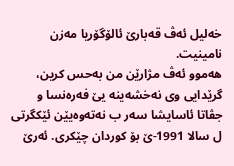خه‌لیل ئه‌ڤ قه‌بارێ ئالۆگۆریا مه‌زن نامینیت.
هه‌موو ئه‌ڤ مژارێن من به‌حس كرین، گرێدایی وی نه‌خشه‌ینه‌ یێ فه‌ره‌نسا و جڤاتا ئاسایشا سه‌ر ب نه‌ته‌وه‌یێن ئێكگرتی ل سالا 1991-ێ بۆ كوردان چێكری. ئه‌رێ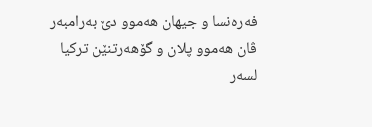فه‌ره‌نسا و جیهان هه‌موو دێ به‌رامبه‌ر ڤان هه‌موو پلان و گۆهه‌رتنێن تركیا لسه‌ر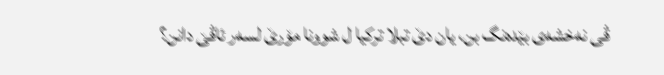ڤی نه‌خشه‌ی بێده‌نگ بن، یان دێ تبلا تركیا ل شوونا مۆرێ لسه‌ر ئاڤێ دانن؟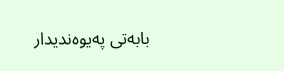بابه‌تی په‌یوه‌ندیدار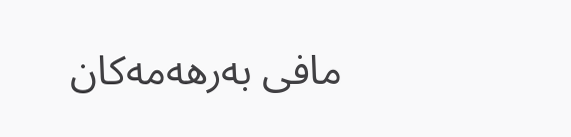مافی به‌رهه‌مه‌كان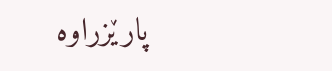پارێزراوه‌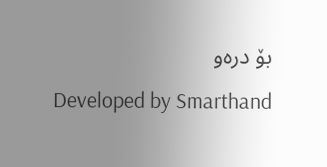بۆ دره‌و
Developed by Smarthand